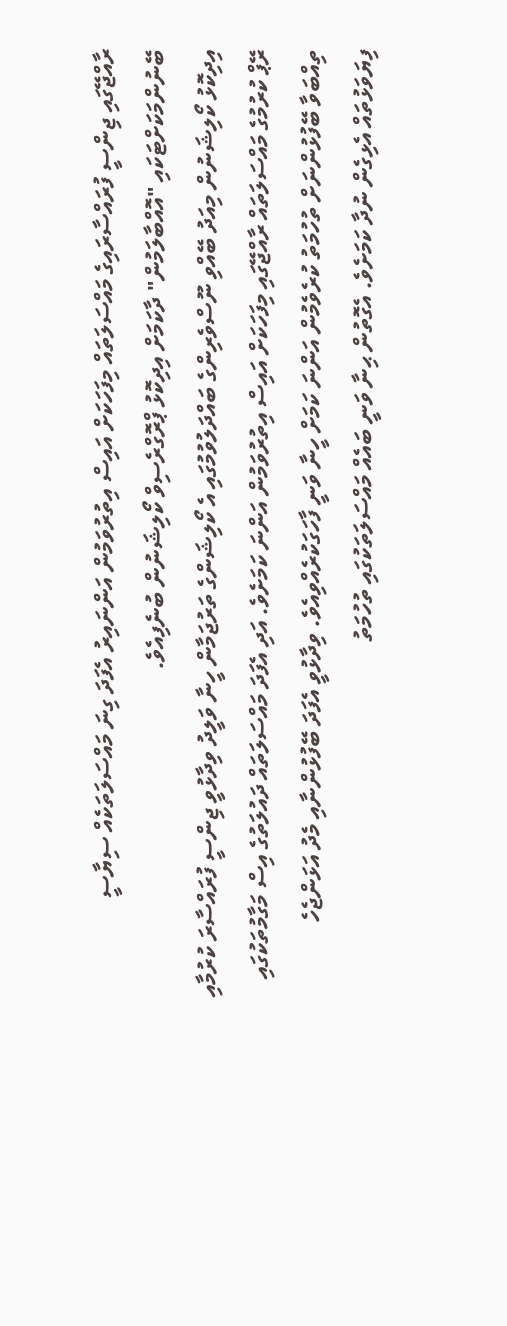ރާއްޖޭގައި ޖިންސީ ފުރައްސާރައިގެ މައްސަލަތައް މިފަހަކަށް އައިސް އިތުރުވަމުން އަންނައިރު އެފަދަ ގިނަ މައްސަލަތަކެއް ސިޔާސީ ބޭނުންމަކަށްޓަކައި "އޮއްބާލަމުން" ދާކަމަށް އިދިކޮޅު ޕްރޮގްރެސިވް ކޯލިޝަނުން ބުނެފިއެވެ.
އިދިކޮޅު ކޯލިޝަނުން މިއަދު ބޭއްވި ނޫސްވެރިންގެ ބައްދަލުވުމުގައި އެ ކޯލިޝަންގެ ތަރުޖަމާން ހީނާ ވަލީދު ވިދާޅުވީ ޖިންސީ ފުރައްސާރަ ކުރުމާއި ރޭޕް ކުރުމުގެ މައްސަލަތައް ރާއްޖޭގައި މިފަހަކަށް އައިސް އިތުރުވަމުން އަންނަ ކަމަށެވެ. އަދި އެފަދަ މައްސަލަތައް ދައުލަތުގެ އިސް މަގާމުތަކުގައި ތިއްބަވާ ބޭފުޅުންނަށް ތުހުމަތު ކުރެވެމުން އަންނަ ކަމަށް ހީނާ ވަނީ ފާހަގަކުރެއްވިއެވެ. ވިދާޅުވީ އެފަދަ ބޭފުޅުންނާއި މެދު އަޅަންޖެހެ ފިޔަވަޅުތައް އެޅިގެން ނުދާ ކަމަށެވެ. އެގޮތުން ޙިނާ ވަނީ ބައެއް މައްސަލަތަކުގައި ތުހުމަތު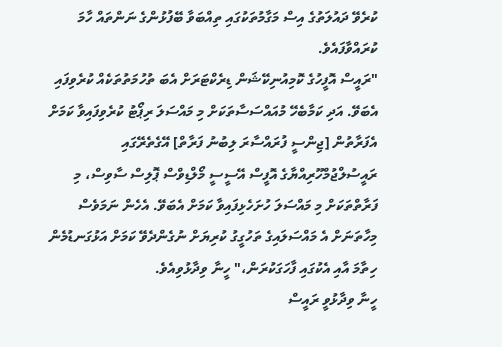ކުރެވޭ ދައުލަތުގެ އިސް މަގާމުތަކުގައި ތިއްބަވާ ބޭފުޅުންގެ ނަންތައް ހާމަ ކުރައްވާފައެވެ.
"ރައީސް އޮފީހުގެ ކޮމިއުނިކޭޝަން ޑިރެކްޓަރަށް އެބަ ތުހުމަތުތަކެއް ކުރެވިފައި އެބަވޭ. އަދި ކަމާބެހޭ މުއައްސަސާތަކަށް މި މައްސަލަ ރިޕޯޓު ކުރެވިފައިވާ ކަމަށް އެފަރާތުން [ޖިންސީ ފުރައްސާރަ ލިބުނު ފަރާތް] އޭގެތެރޭގައި ރައީސުލްޖުމްހޫރިއްޔާގެ އޮފީސް އޭސީސީ މޯލްޑިވްސް ޕޮލިސް ސާވިސް، މި ފަރާތްތަކަށް މި މައްސަލަ ހުށަހެޅިފައިވާ ކަމަށް އެބަވޭ. އެހެން ނަމަވެސް މިހާތަނަށް އެ މައްސަލައިގެ ތަހުގީގު ކުރިޔަށް ނުގެންދެވޭ ކަމަށް އަޅުގަނޑުމެން ހިތާމަ އާއި އެކުގައި ފާހަގަކުރަން،" ހީނާ ވިދާޅުވިއެވެ.
ހީނާ ވިދާޅުވީ ރައީސް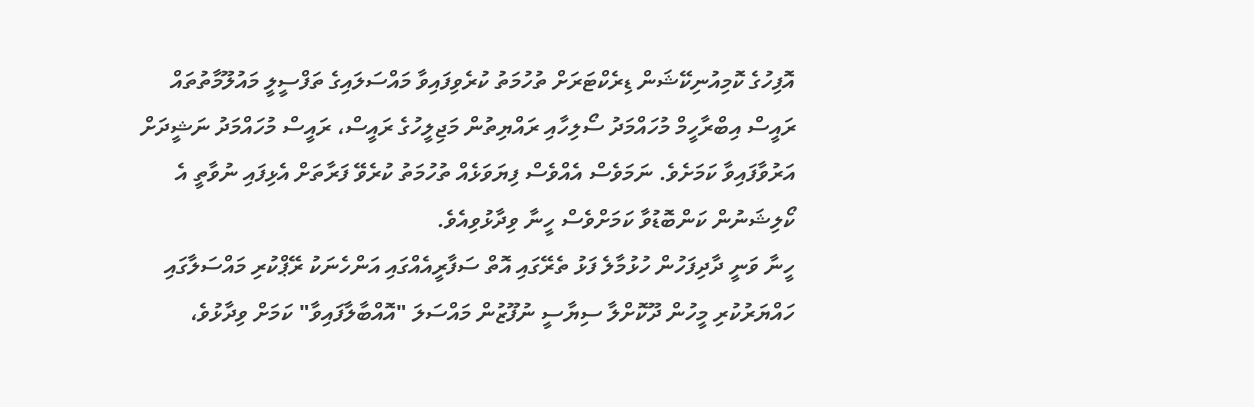އޮފިހުގެ ކޮމިއުނިކޭޝަން ޑިރެކްޓަރަށް ތުހުމަތު ކުރެވިފައިވާ މައްސަލައިގެ ތަފްސީލީ މައުލޫމާތުތައް ރައީސް އިބްރާހީމް މުހައްމަދު ސޯލިހާއި ރައްޔިތުން މަޖިލީހުގެ ރައީސް، ރައީސް މުހައްމަދު ނަޝީދަށް އަރުވާފައިވާ ކަމަށެވެ. ނަމަވެސް އެއްވެސް ފިޔަވަޅެއް ތުހުމަތު ކުރެވޭ ފަރާތަށް އެޅިފައި ނުވާތީ އެ ކޯލިޝަނުން ކަންބޮޑުވާ ކަމަށްވެސް ހީނާ ވިދާޅުވިއެވެ.
ހީނާ ވަނީ ދާދިފަހުން ހުޅުމާލެ ފަޅު ތެރޭގައި އޮތް ސަފާރީއެއްގައި އަންހެނަކު ރޭޕްކުރި މައްސަލާގައި ހައްޔަރުކުރި މީހުން ދޫކޮށްލާ ސިޔާސީ ނުފޫޒުން މައްސަލަ "އޮއްބާލާފައިވާ" ކަމަށް ވިދާޅުވެ،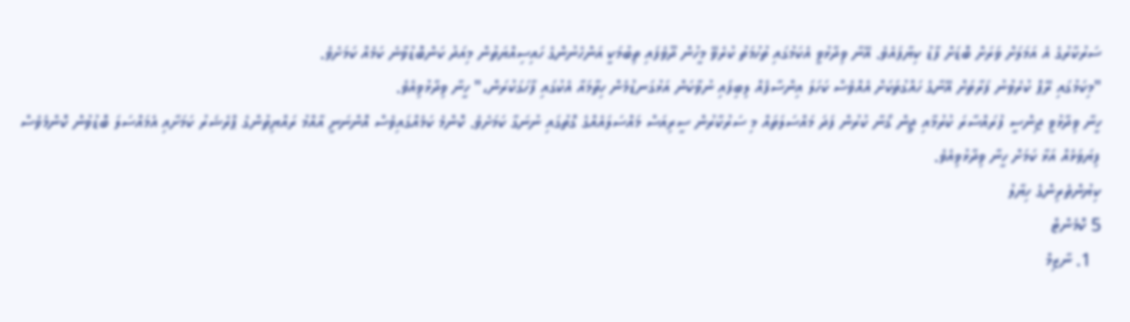ސަރުކާރުގެ އެ އަމަލަށް ވަރަށް ބޮޑަށް ފާޑު ކިޔާފައެވެ. އޭނާ ވިދާޅުވީ އެކަމުގައި ތުހުމަތު ކުރެވޭ މީހުން ދޫވެފައި ތިބުމަކީ އަންހެނުންގެ ހައިސިއްޔަތުން މިއަދު ކަންބޮޑުވާނެ ކަމެއް ކަމަށެވެ.
"މިކަމުގައި ރޭޕް ކުރެވުނު ފަރާތަށް އޭނާގެ ހައްގުތަކަށް އެއްވެސް ކަހަލަ އިންސާފެއް ލިބިފައި ނުވާކަން އަޅުގަނޑުމެން ހިތާމައާ އެކުގައި ފާހަގަކުރަން،" ހީނާ ވިދާޅުވިއެވެ.
ހީނާ ވިދާޅުވީ ޖިންސީ ފުރައްސާރަ ކުރުމާއި ޖީން ގޯނާ ކުރުން ފަދަ މައްސަލަތައް މި ސަރުކާރުން ސީރިއަސް މައްސަލައެއްގެ ގޮތުގައި ނުނަގާ ކަމަށެވެ. ކޮންމެ ކަމެއްގައިވެސް އޮންނަނީ އާއްމު ރައްޔިތުންގެ ޕްރެޝަރު ކަމަށާއި އެމައްސަލަ ބޮޑުވުން ކޮންމެވެސް ފިޔަވަޅެއް އަޅާ ކަމަށް ހީނާ ވިދާޅުވިއެވެ.
ކިޔުންތެރިންގެ ހިޔާލު
5 ކޮމެންޓް
  1. ނާޒިމް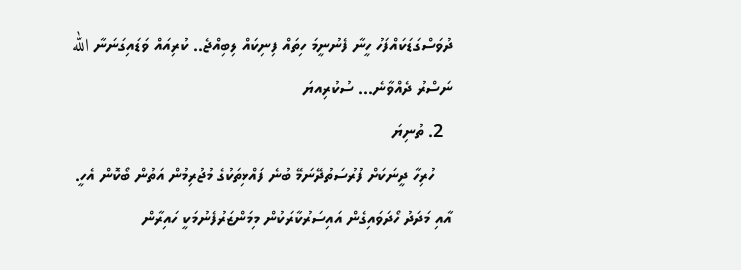ދުވަސްގަޑަކައްފަހު ހީނާ ފެނުނީމަ ހިތައް ފިނިކައް ލިބިއްޖެ.. ކުރިއައް ވަޑައިގަނަނާ الله ނަސްރު ދެއްވާނެ... ސުކުރިއޔަ
  2. ތުނިޔަ
    ހުރިހާ ދީނަކަށް ފުރުސަތުދޭނަމޭ ބުނެ ފައްޅިތަކުގެ މުޖުރިމުން އަތުން ބޯކޮން އެހީ. އާއި މަދަދު ހޯދަވައިގެން އައިސަރުކާރަކުން މިމަންޒަރުފެނުމަކީ ހައިރާން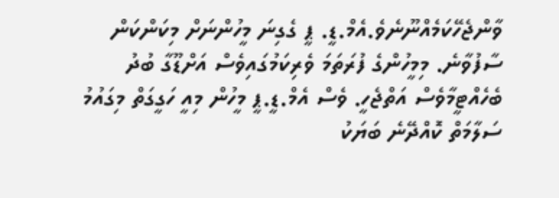ވާންޖެހޭކަމެއްނޫނެވެ.އެމް.ޑީ. ޕީ ގެގިނަ މީހުންނަށް މިކަންކަން ސާފުވާނެ. މިމީހުންގެ ފުރަތަމަ ވެރިކަމުގައިވެސް އަށްޑޫގާ ބުދު ބެހެއްޓީމާވެސް އަތްޖެހީ. ވެސް އެމް.ޑީ.ޕީ މީހުން މިއީ ހަގީގަތް މިގައުމު ސަލާމަތް ކޮއްދޭނެ ބަޔަކު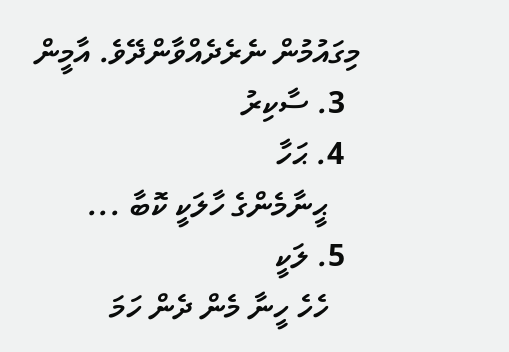މިގައުމުން ނެރެދެއްވާންދޭވެ. އާމީން
  3. ސާކިރު
  4. ޙަހާ
    ޙީނާމެންގެ ހާލަކީ ކޮބާ ...
  5. ލަކީ
    ހެހެ ހީނާ މެން ދެން ހަމަ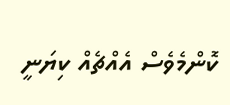ކޮންމެވެސް އެއްޗެއް ކިޔަނީ